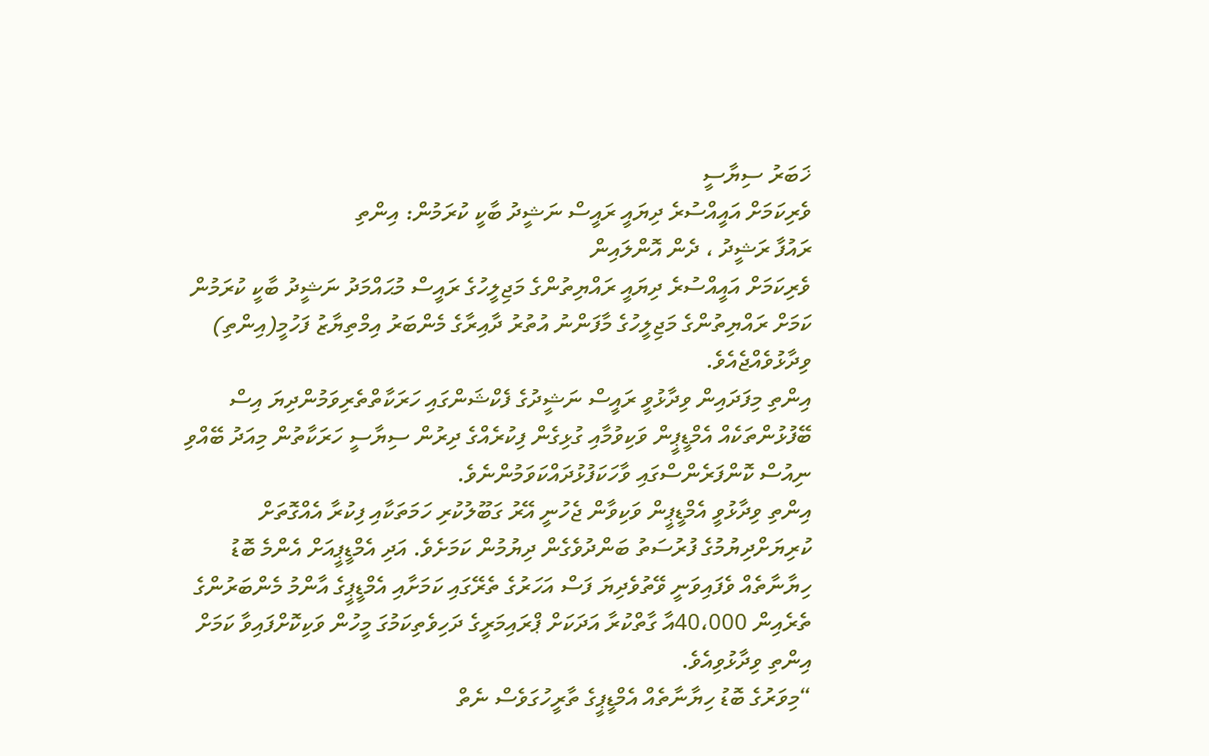ޚަބަރު ސިޔާސީ
ވެރިކަމަށް އައީއްސުރެ ދިޔައީ ރައީސް ނަޝީދު ބާކީ ކުރަމުން: އިންތި
ރައުފާ ރަޝީދު ، ދެން އޮންލައިން
ވެރިކަމަށް އައީއްސުރެ ދިޔައީ ރައްޔިތުންގެ މަޖިލީހުގެ ރައީސް މުޙައްމަދު ނަޝީދު ބާކީ ކުރަމުން ކަމަށް ރައްޔިތުންގެ މަޖިލީހުގެ މާފަންނު އުތުރު ދާއިރާގެ މެންބަރު އިމްތިޔާޒު ފަހުމީ(އިންތި) ވިދާޅުވެއްޖެއެވެ.
އިންތި މިފަދައިން ވިދާޅުވީ ރައީސް ނަޝީދުގެ ފެކްޝަންގައި ހަރަކާތްތެރިވަމުންދިޔަ އިސް ބޭފުޅުންތަކެއް އެމްޑީޕީން ވަކިވުމާއި ގުޅިގެން ފިކުރެއްގެ ދިރުން ސިޔާސީ ހަރަކާތުން މިއަދު ބޭއްވި ނިއުސް ކޮންފަރެންސްގައި ވާހަކަފުޅުދައްކަވަމުންނެވެ.
އިންތި ވިދާޅުވީ އެމްޑީޕީން ވަކިވާން ޖެހުނީ އޭރު ގަބޫލުކުރި ހަމަތަކާއި ފިކުރާ އެއްގޮތަށް ކުރިޔަށްދިޔުމުގެ ފުރުސަތު ބަންދުވެގެން ދިޔުމުން ކަމަށެވެ. އަދި އެމްޑީޕީއަށް އެންމެ ބޮޑު ހިޔާނާތެއް ވެފައިވަނީ ވޭތުވެދިޔަ ފަސް އަހަރުގެ ތެރޭގައި ކަމަށާއި އެމްޑީޕީގެ އާންމު މެންބަރުންގެ ތެރެއިން 40،000އާ ގާތްކުރާ އަދަކަށް ޕްރައިމަރީގެ ދަހިވެތިކަމުގަ މީހުން ވަކިކޮށްފައިވާ ކަމަށް އިންތި ވިދާޅުވިއެވެ.
“މިވަރުގެ ބޮޑު ހިޔާނާތެއް އެމްޑީޕީގެ ތާރީހުގަވެސް ނެތް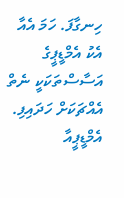ހިނގާފަ. ހަމަ އެއާ އެކު އެމްޑީޕީގެ އަސާސްތަކަކީ ނެތް އެއްޗަކަށް ހަދައިފި. އެމްޑީޕީއާ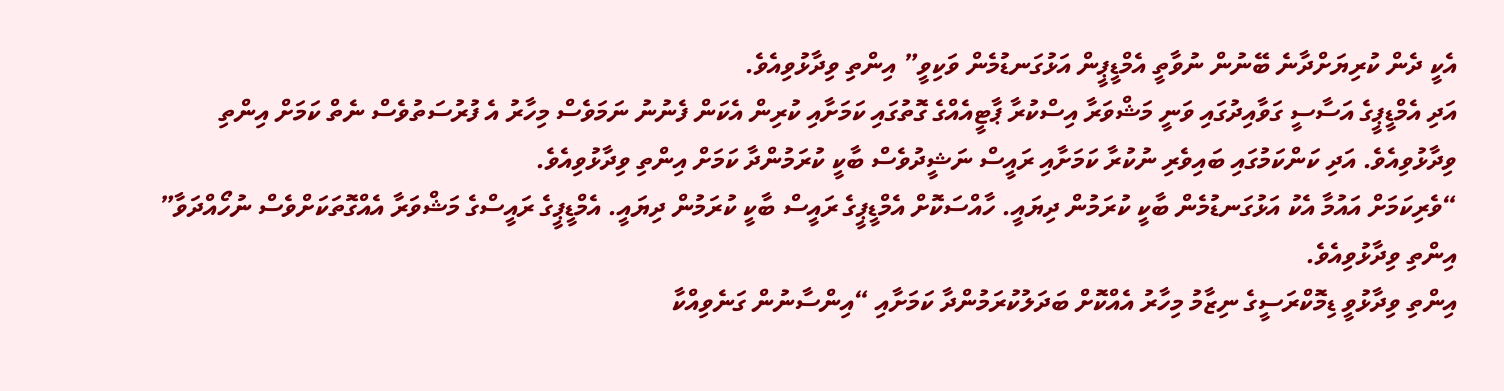އެކީ ދެން ކުރިޔަށްދާނެ ބޭނުން ނުވާތީ އެމްޑީޕީން އަޅުގަނޑުމެން ވަކިވީ” އިންތި ވިދާޅުވިއެވެ.
އަދި އެމްޑީޕީގެ އަސާސީ ގަވާއިދުގައި ވަނީ މަޝްވަރާ އިސްކުރާ ޕާޓީއެއްގެ ގޮތުގައި ކަމަށާއި ކުރިން އެކަން ފެނުނު ނަމަވެސް މިހާރު އެ ފުރުސަތުވެސް ނެތް ކަމަށް އިންތި ވިދާޅުވިއެވެ. އަދި ކަންކަމުގައި ބައިވެރި ނުކުރާ ކަމަށާއި ރައީސް ނަޝީދުވެސް ބާކީ ކުރަމުންދާ ކަމަށް އިންތި ވިދާޅުވިއެވެ.
“ވެރިކަމަށް އައުމާ އެކު އަޅުގަނޑުމެން ބާކީ ކުރަމުން ދިޔައީ. ހާއްސަކޮށް އެމްޑީޕީގެ ރައީސް ބާކީ ކުރަމުން ދިޔައީ. އެމްޑީޕީގެ ރައީސްގެ މަޝްވަރާ އެއްގޮތަކަށްވެސް ނުހޯއްދަވާ” އިންތި ވިދާޅުވިއެވެ.
އިންތި ވިދާޅުވީ ޑިމޮކްރަސީގެ ނިޒާމު މިހާރު އެއްކޮށް ބަދަލުކުރަމުންދާ ކަމަށާއި “އިންސާނުން ގަނެވިއްކާ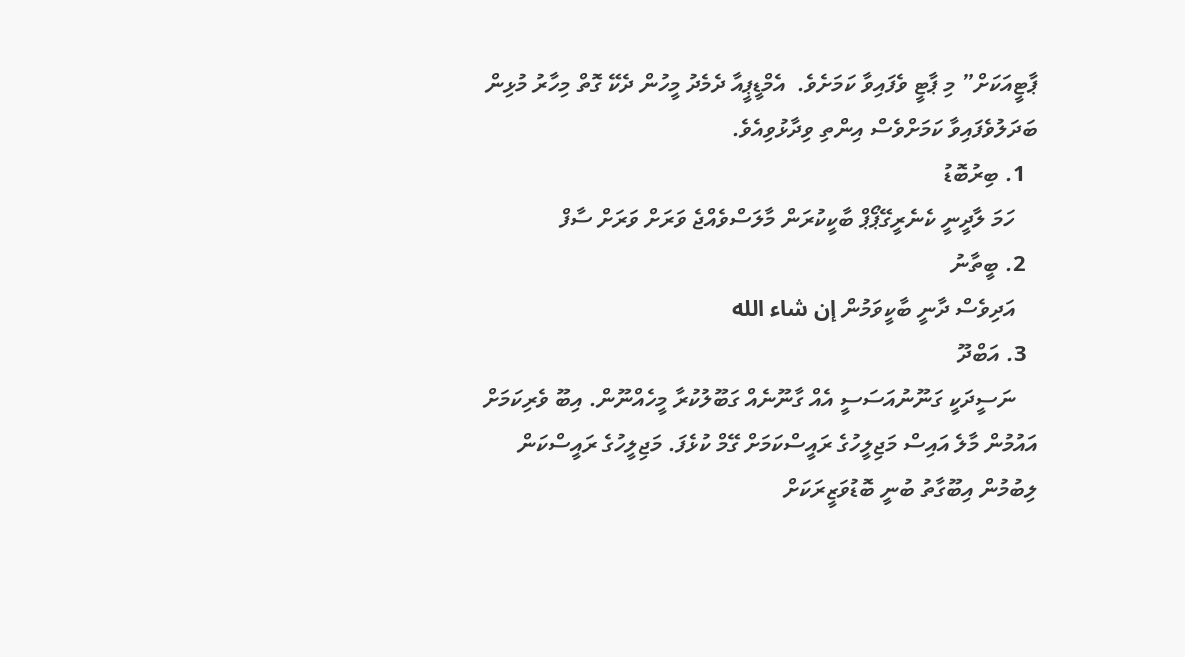ޕާޓީއަކަށް” މި ޕާޓީ ވެފައިވާ ކަމަށެވެ.  އެމްޑީޕީއާ ދެމެދު މީހުން ދެކޭ ގޮތް މިހާރު މުޅިން ބަދަލުވެފައިވާ ކަމަށްވެސް އިންތި ވިދާޅުވިއެވެ.
  1. ބިރުބޮޑު
    ހަމަ ލާދީނީ ކެނެރީގޭޕޯޕް ބާކީކުރަން މާލަސްވެއްޖެ ވަރަށް ވަރަށް ސާފް
  2. ބީތާނު
    އަދިވެސް ދާނީ ބާކީވަމުން إن شاء الله
  3. އަބްދޫ
    ނަސީދަކީ ގަނޫނުއަސަސީ އެއް ގާނޫނެއް ގަބޫލުކުރާ މީހެއްނޫން. އިބޫ ވެރިކަމަށް އައުމުން މާލެ އައިސް މަޖިލީހުގެ ރައީސްކަމަށް ގޭމް ކުޅެފަ. މަޖިލީހުގެ ރައީސްކަން ލިބުމުން އިބޫގާތު ބުނީ ބޮޑުވަޒީރަކަށް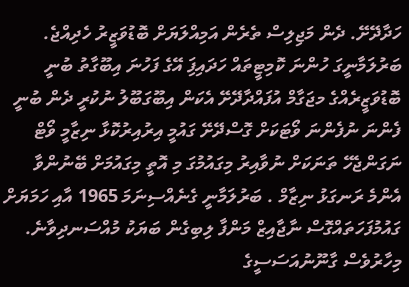ހަދާދޭށޭ. ދެން މަޖިލިސް ތެރެން އަމިއްލަޔަށް ބޮޑުވަޒީރު ހެދިއްޖެ. ބަރުލަމާނީގަ ހުންނަ ކޮމިޓީތައް ހަދައިފަި އޭގެ ފަހުނަ އިބޫގާތު ބުނީ ބޮޑުވަޒީރެއްގެ މޖަގާމް އުފައްދާދޭށޭ އެކަން އިބޫގަބޫލު ނުކުރީ ދެން ބުނީ ފެންނަ ނުފެންނަ ވޯޓަކަށް ގޮސްދޭށޭ ގައުމީ އިރުއިރުކޮޅާ ނިޒާމީ ވޯޓް ނަގަންޖެހޭ ތަނަކަށް ނުވާއިރު މިގައުމުގަ މި އޮތީ މިގައުމަށް ބޭނުންވާ އެންމެ ރަނގަޅު ނިޒާމް . ބަރުލަމާނީ ގެނެއްސިނަމަ 1965 އާއި ހަމަޔަށް ގައުމުފަހަތައްގޮސް ނާޖާއިޒް މަންފާ ލިބިގެން ބަޔަކު މުއްސަނދިވާނެ. މިހާރުވެސް ގާނޫނުއަސަސީގެ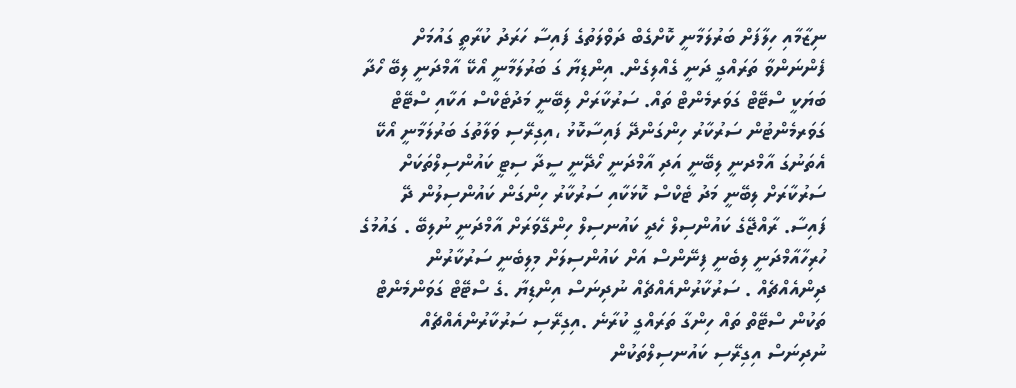ނިޒާމާއި ހިލާފަށް ބަރުލަމާނީ ކޮށްގެބް ދަވްލަތުގެ ފައިސާ ހަރަދު ކުރާތީ ގައުމަށް ފެންނަންވާ ތަރައްގީ ދަނީ ގެއްލިގެން. އިންޑިޔާ ގަ ބަރުލަމާނީ އޯކޭ އާމްދަނީ ލިބޭ ހޯދާ ބަޔަކީ ސްޓޭޓް ގަވަރމެންޓް ތައް. ސަރުކާރަށް ލިބޭނީ މަދުޓެކްސް އަކާއި ސްޓޭޓް ގަވަރމެންޓުން ސަރުކާރު ހިންގަންދޭ ފައިސާކޮޅު ،އިގިރޭސި ވަލާތުގަ ބަރުލަމާނީ އޯކޭ އެތަނުގަ އާމްދނީ ލިބޭނީ އަދި އާމްދަނީ ހޯދޭނީ ސީދާ ސިޓީ ކައުންސިލްތަކަށް ސަރުކާރަށް ލިބޭނީ މަދު ޓެކްސް ކޮޅަކާއި ސަރުކާރު ހިންގަން ކައުންސިލުން ދޭ ފައިސާ. ރާއްޖޭގެ ކައުންސިލް ހެދީ ކައުނސިލް ހިންގޭވަރަށް އާމްދަނީ ނުލިބޭ . ގައުމުގެ ހުރިހާއާމްދަނީ ލިބެނީ ފިނޭންސް އަށް ކައުންސިލަށް މިލިބެނީ ސަރުކާރުން ދިންއެއްޗެއް . ސަރުކާރުންއެއްޗެއް ނުދިނަސް އިންޑިޔާ .ގެ ސްޓޭޓް ގަވަންމެންޓް ތަކުން ސްޓޭތް ތައް ހިންގާ ތަރައްގީ ކުރާނެ .އިގިރޭސި ސަރުކާރުންއެއްޗެއް ނުދިނަސް އިގިރޭސި ކައުނސިލްތަކުން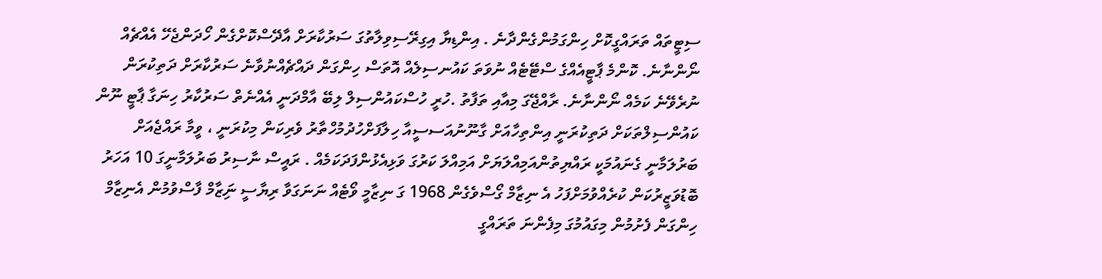ސިޓީތައް ތަރައްގީކޮށް ހިންގަމުންގެންދާނެ . އިންޑިޔާ އިގިރޭސިވިލާތުގަ ސަރުކާރަށް އާދޭސްކޮށްގެން ހޯދަންޖެހޭ އެއްޗެއް ނޯންނާނެ. ކޮންމެ ޕާޓީއެއްގެ ސްޓޭޓެއް ނުވަތަ ކައުނސިލެއް އޮތަސް ހިންގަން ދައްޗެއްނުވާނެ ސަރުކާރަށް ދަތިކުރަން ނުރެވޭނެ ކަމެއް ނޯންނާނެ. ރާއްޖޭގަ މިއާއި ތަފާތު .ހުރީ ހުސްކައުންސިލް ލިބޭ އާމްދަނީ އެއްނެތް ސަރުކާރު ހިނަގާ ޕާޓީ ނޫން ކައުންސިލްތަކަށް ދަތިކުރަނީ އިންތިހާއަށް ގާނޫނުއަސސީއާ ހިލާފަށްހުދުމުހްތާރު ވެރިކަން މިކުރަނީ ، ވީމާ ރައްޖެއަށް ބަރުލަމާނީ ގެނައުމަކީ ރައްޔިތުންއަމިއްލަޔަށް އަމިއްލަ ކަރުގަ ވަޅިއެޅުންފަދަކަމެއް . ރައީސް ނާސިރު ބަރުލަމާނީގަ 10 އަހަރު ބޮޑުވަޒީރުކަން ކުރެއްވުމަށްފަހު އެ ނިޒާމް ގޯސްވެގެން 1968 ގަ ނިޒާމީ ވޯޓެއް ނަނަގަވާ ރިޔާސީ ނަިޒާމް ފާސްވުމުން އެނިޒާމް ހިންގަން ފެށުމުން މިގައުމުގަ މިފެންނަ ތަރައްގީ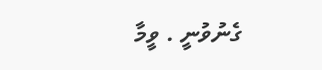ގެނުވުނީ . ވީމާ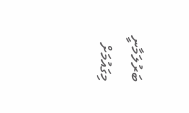ބަރުލަމާނީ މިގައުމަށް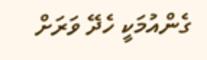ގެންއުމަކީ ހެދޭ ވަރަށް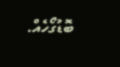ބޮޑުގޯހެއް.